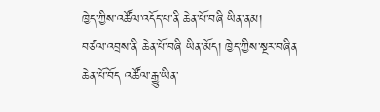ཁྱེད་ཀྱིས་འཚོལ་འདོད་པ་ནི ཆེན་པོ་བཞི ཡིན་ནམ།
བཙལ་འབྲས་ནི ཆེན་པོ་བཞི ཡིན་མོད། ཁྱེད་ཀྱིས་སྔར་བཞིན ཆེན་པོ་བོད འཚོལ་རྒྱུ་ཡིན་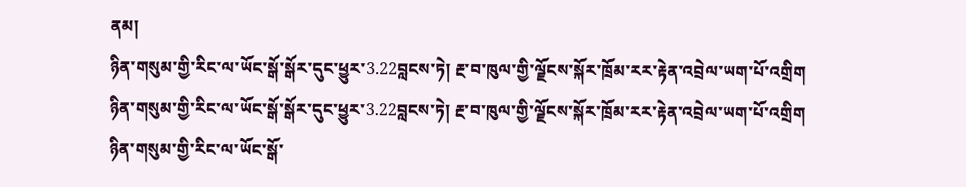ནམ།
ཉིན་གསུམ་གྱི་རིང་ལ་ཡོང་སྒོ་སྒོར་དུང་ཕྱུར་3.22བླངས་ཏེ། རྔ་བ་ཁུལ་གྱི་ལྗོངས་སྐོར་ཁྲོམ་རར་རྟེན་འབྲེལ་ཡག་པོ་འགྲིག
ཉིན་གསུམ་གྱི་རིང་ལ་ཡོང་སྒོ་སྒོར་དུང་ཕྱུར་3.22བླངས་ཏེ། རྔ་བ་ཁུལ་གྱི་ལྗོངས་སྐོར་ཁྲོམ་རར་རྟེན་འབྲེལ་ཡག་པོ་འགྲིག
ཉིན་གསུམ་གྱི་རིང་ལ་ཡོང་སྒོ་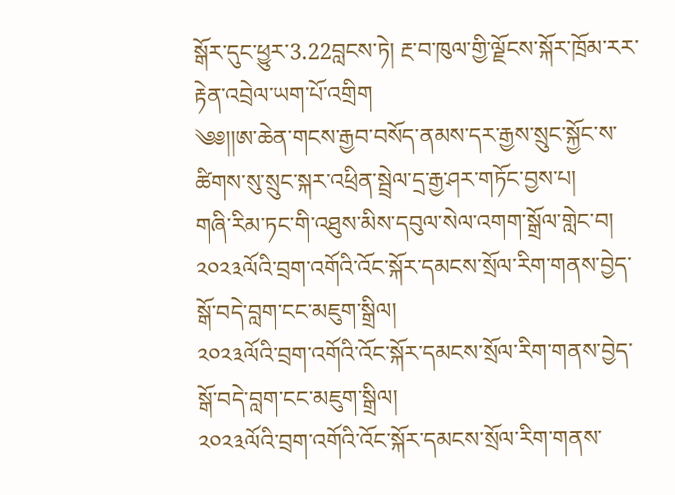སྒོར་དུང་ཕྱུར་3.22བླངས་ཏེ། རྔ་བ་ཁུལ་གྱི་ལྗོངས་སྐོར་ཁྲོམ་རར་རྟེན་འབྲེལ་ཡག་པོ་འགྲིག
༄༅།།ཨ་ཆེན་གངས་རྒྱབ་བསོད་ནམས་དར་རྒྱས་སྲུང་སྐྱོང་ས་ཚིགས་སུ་སྲུང་སྐར་འཕྲིན་སྦྲེལ་དྲ་རྒྱ་ཤར་གཏོང་བྱས་པ།
གཞི་རིམ་ཏང་གི་འཐུས་མིས་དབུལ་སེལ་འགག་སྒྲོལ་གླེང་བ།
༢༠༢༣ལོའི་བྲག་འགོའི་འོང་སྐོར་དམངས་སྲོལ་རིག་གནས་བྱེད་སྒོ་བདེ་བླག་ངང་མཇུག་སྒྲིལ།
༢༠༢༣ལོའི་བྲག་འགོའི་འོང་སྐོར་དམངས་སྲོལ་རིག་གནས་བྱེད་སྒོ་བདེ་བླག་ངང་མཇུག་སྒྲིལ།
༢༠༢༣ལོའི་བྲག་འགོའི་འོང་སྐོར་དམངས་སྲོལ་རིག་གནས་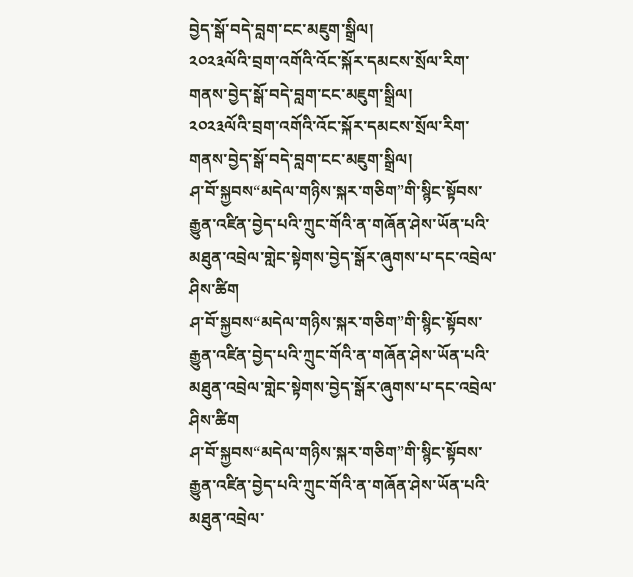བྱེད་སྒོ་བདེ་བླག་ངང་མཇུག་སྒྲིལ།
༢༠༢༣ལོའི་བྲག་འགོའི་འོང་སྐོར་དམངས་སྲོལ་རིག་གནས་བྱེད་སྒོ་བདེ་བླག་ངང་མཇུག་སྒྲིལ།
༢༠༢༣ལོའི་བྲག་འགོའི་འོང་སྐོར་དམངས་སྲོལ་རིག་གནས་བྱེད་སྒོ་བདེ་བླག་ངང་མཇུག་སྒྲིལ།
ཤ་བོ་སྐྱབས“མདེལ་གཉིས་སྐར་གཅིག”གི་སྙིང་སྟོབས་རྒྱུན་འཛིན་བྱེད་པའི་ཀྲུང་གོའི་ན་གཞོན་ཤེས་ཡོན་པའི་མཐུན་འབྲེལ་གླེང་སྟེགས་བྱེད་སྒོར་ཞུགས་པ་དང་འབྲེལ་ཤིས་ཚིག
ཤ་བོ་སྐྱབས“མདེལ་གཉིས་སྐར་གཅིག”གི་སྙིང་སྟོབས་རྒྱུན་འཛིན་བྱེད་པའི་ཀྲུང་གོའི་ན་གཞོན་ཤེས་ཡོན་པའི་མཐུན་འབྲེལ་གླེང་སྟེགས་བྱེད་སྒོར་ཞུགས་པ་དང་འབྲེལ་ཤིས་ཚིག
ཤ་བོ་སྐྱབས“མདེལ་གཉིས་སྐར་གཅིག”གི་སྙིང་སྟོབས་རྒྱུན་འཛིན་བྱེད་པའི་ཀྲུང་གོའི་ན་གཞོན་ཤེས་ཡོན་པའི་མཐུན་འབྲེལ་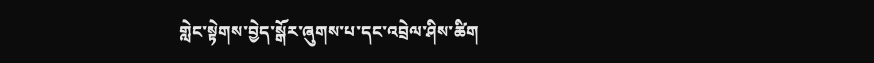གླེང་སྟེགས་བྱེད་སྒོར་ཞུགས་པ་དང་འབྲེལ་ཤིས་ཚིག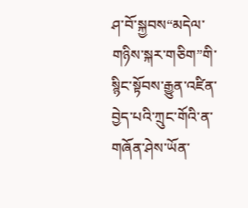ཤ་བོ་སྐྱབས“མདེལ་གཉིས་སྐར་གཅིག”གི་སྙིང་སྟོབས་རྒྱུན་འཛིན་བྱེད་པའི་ཀྲུང་གོའི་ན་གཞོན་ཤེས་ཡོན་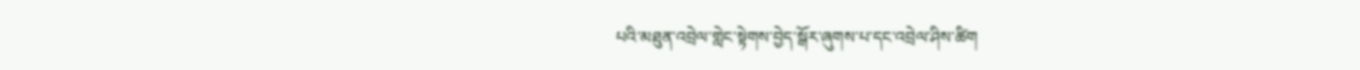པའི་མཐུན་འབྲེལ་གླེང་སྟེགས་བྱེད་སྒོར་ཞུགས་པ་དང་འབྲེལ་ཤིས་ཚིག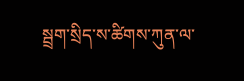སྦྲག་སྲིད་ས་ཚིགས་ཀུན་ལ་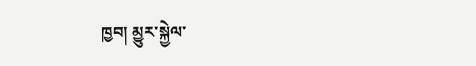ཁྱབ། མྱུར་སྐྱེལ་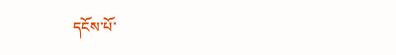དངོས་པོ་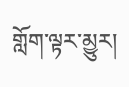གློག་ལྟར་མྱུར།